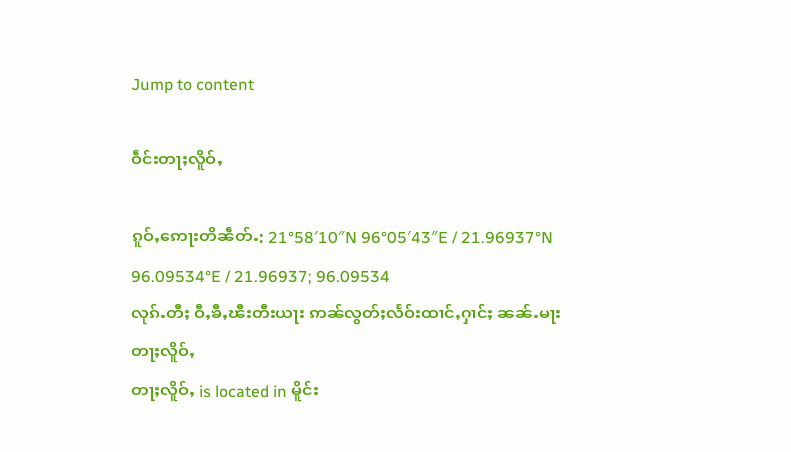Jump to content

ဝဵင်းတႃႈလိူဝ်ႇ

ၵူဝ်ႇဢေႃးတိၼဵတ်ႉ: 21°58′10″N 96°05′43″E / 21.96937°N 96.09534°E / 21.96937; 96.09534
လုၵ်ႉတီႈ ဝီႇၶီႇၽီးတီးယႃး ဢၼ်လွတ်ႈလႅဝ်းထၢင်ႇႁၢင်ႈ ၼၼ်ႉမႃး
တႃႈလိူဝ်ႇ
တႃႈလိူဝ်ႇ is located in မိူင်း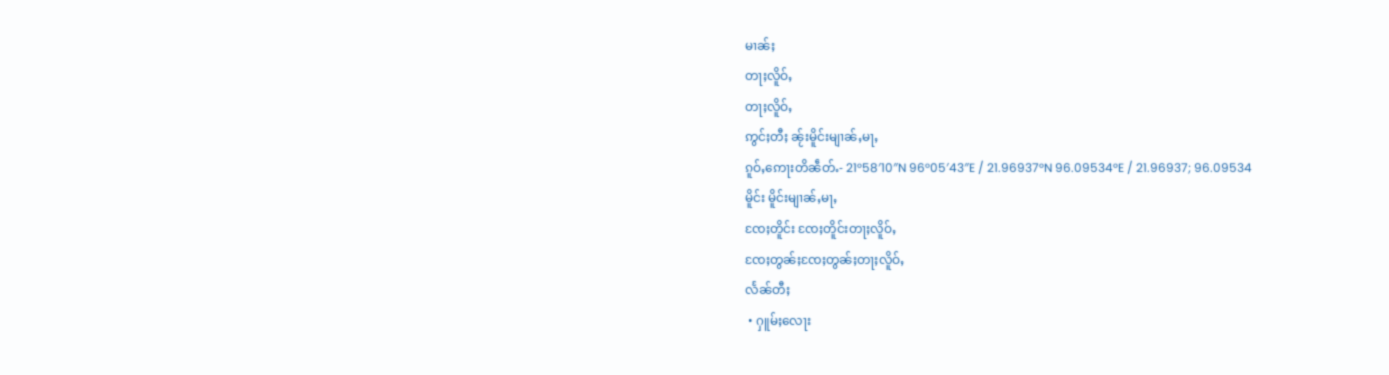မၢၼ်ႈ
တႃႈလိူဝ်ႇ
တႃႈလိူဝ်ႇ
ဢွင်ႈတီႈ ၼႂ်းမိူင်းမျၢၼ်ႇမႃႇ
ၵူဝ်ႇဢေႃးတိၼဵတ်ႉ- 21°58′10″N 96°05′43″E / 21.96937°N 96.09534°E / 21.96937; 96.09534
မိူင်း မိူင်းမျၢၼ်ႇမႃႇ
ၸႄႈတိူင်း ၸႄႈတိူင်းတႃႈလိူဝ်ႇ
ၸႄႈတွၼ်ႈၸႄႈတွၼ်ႈတႃႈလိူဝ်ႇ
လႅၼ်တီႈ
 • ႁူမ်ႈလေႃး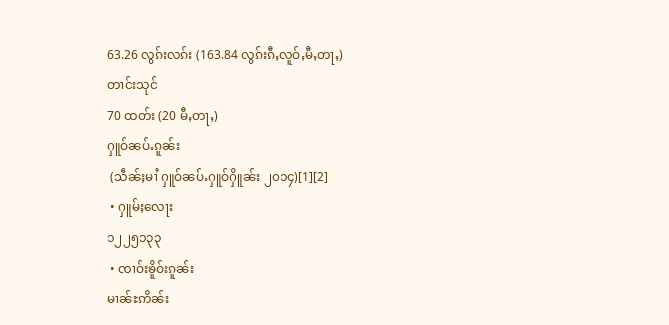63.26 လွၵ်းလၵ်း (163.84 လွၵ်းၵီႇလူဝ်ႇမီႇတႃႇ)
တၢင်းသုင်
70 ထတ်း (20 မီႇတႃႇ)
ႁူဝ်ၼပ်ႉၵူၼ်း
 (သဵၼ်ႈမၢႆ ႁူဝ်ၼပ်ႉႁူဝ်ႁိူၼ်း ၂၀၁၄)[1][2]
 • ႁူမ်ႈလေႃး
၁၂၂၅၁၃၃
 • ၸၢဝ်းၶိူဝ်းၵူၼ်း
မၢၼ်ႊဢိၼ်း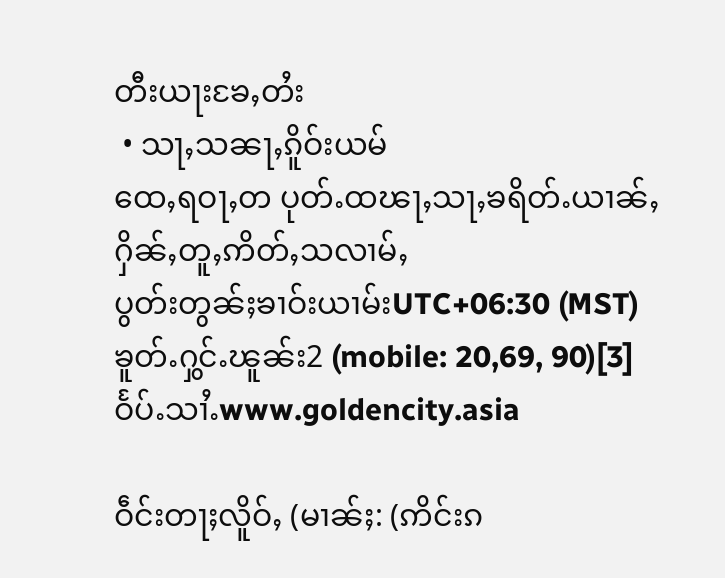တီးယႃးၶႄႇတႆး
 • သႃႇသၼႃႇၵိူဝ်းယမ်
ထေႇရဝႃႇတ ပုတ်ႉထၽႃႇသႃႇၶရိတ်ႉယၢၼ်ႇ ႁိၼ်ႇတူႇဢိတ်ႇသလၢမ်ႇ
ပွတ်းတွၼ်ႈၶၢဝ်းယၢမ်းUTC+06:30 (MST)
ၶူတ်ႉႁွင်ႉၽူၼ်း2 (mobile: 20,69, 90)[3]
ဝႅပ်ႉသၢႆႉwww.goldencity.asia

ဝဵင်းတႃႈလိူဝ်ႇ (မၢၼ်ႈ: (ဢိင်းၵ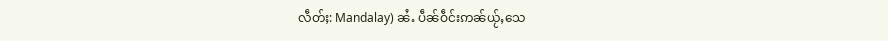လဵတ်ႈ: Mandalay) ၼႆႉ ပဵၼ်ဝဵင်းဢၼ်ယႂ်ႇသေ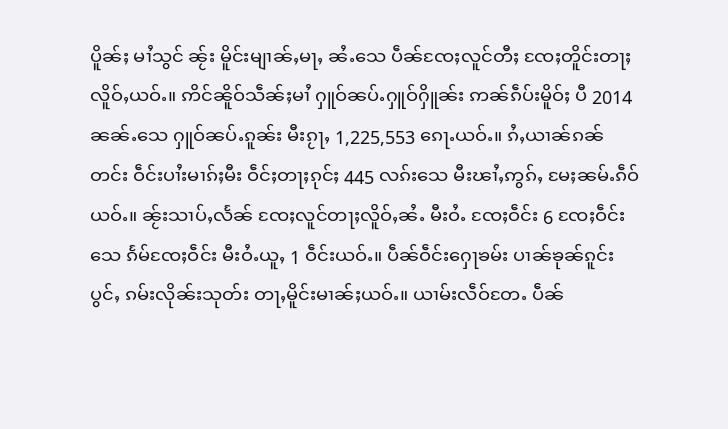ပိူၼ်ႈ မၢႆသွင် ၼႂ်း မိူင်းမျၢၼ်ႇမႃႇ ၼႆႉသေ ပဵၼ်ၸႄႈလူင်တီႈ ၸႄႈတိူင်းတႃႈလိူဝ်ႇယဝ်ႉ။ ဢိင်ၼိူဝ်သဵၼ်ႈမၢႆ ႁူဝ်ၼပ်ႉႁူဝ်ႁိူၼ်း ဢၼ်ၵဵပ်းမိူဝ်ႈ ပီ 2014 ၼၼ်ႉသေ ႁူဝ်ၼပ်ႉၵူၼ်း မီးၵႂႃႇ 1,225,553 ၵေႃႉယဝ်ႉ။ ၵႆႇယၢၼ်ၵၼ်တင်း ဝဵင်းပၢႆးမၢၵ်ႈမီး ဝဵင်ႈတႃႈၵုင်ႈ 445 လၵ်းသေ မီးၽၢႆႇဢွၵ်ႇ မႄႈၼမ်ႉၵဵဝ်ယဝ်ႉ။ ၼႂ်းသၢပ်ႇလႅၼ် ၸႄႈလူင်တႃႈလိူဝ်ႇၼႆႉ မီးဝႆႉ ၸႄႈဝဵင်း 6 ၸႄႈဝဵင်းသေ ၵႅမ်ၸႄႈဝဵင်း မီးဝႆႉယူႇ 1 ဝဵင်းယဝ်ႉ။ ပဵၼ်ဝဵင်းႁေႃၶမ်း ပၢၼ်ၶုၼ်ၵူင်းပွင်ႇ ၵမ်းလိုၼ်းသုတ်း တႃႇမိူင်းမၢၼ်ႈယဝ်ႉ။ ယၢမ်းလဵဝ်တႄႉ ပဵၼ်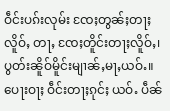ဝဵင်းပၵ်းလုမ်း ၸႄႈတွၼ်ႈတႃႈလိူဝ်ႇ တႃႇ ၸႄႈတိူင်းတႃႈလိူဝ်ႇ၊ ပွတ်းၼိူဝ်မိူင်းမျၢၼ်ႇမႃႇယဝ်ႉ။ ပေႃးဝႃႈ ဝဵင်းတႃႈၵုင်ႈ ယဝ်ႉ ပဵၼ်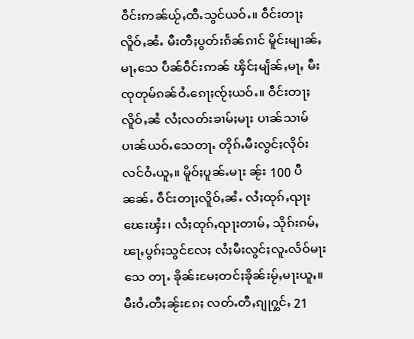ဝဵင်းဢၼ်ယႂ်ႇထီႉသွင်ယဝ်ႉ။ ဝဵင်းတႃႈလိူဝ်ႇၼႆႉ မီးတီႈပွတ်းၵႅၼ်ၵၢင် မိူင်းမျၢၼ်ႇမႃႇသေ ပဵၼ်ဝဵင်းဢၼ် ၾိင်ႈမျႅၼ်ႇမႃႇ မီးၸုတုမ်ၵၼ်ဝႆႉၵေႃႈၸႂ်ႈယဝ်ႉ။ ဝဵင်းတႃႈလိူဝ်ႇၼႆ လႆႈလတ်းၶၢမ်ႈမႃး ပၢၼ်သၢမ်ပၢၼ်ယဝ်ႉသေတႃႉ တိုၵ်ႉမီးလွင်ႈလိုဝ်းလင်ဝႆႉယူႇ။ မိူဝ်ႈပူၼ်ႉမႃး ၼႂ်း 100 ပီၼၼ်ႉ ဝဵင်းတႃႈလိူဝ်ႇၼႆႉ လႆႈထုၵ်ႇၺႃးၽေးၾႆး၊ လႆႈထုၵ်ႇၺႃးတၢမ်ႇ သိုၵ်းၵမ်ႇၽႃႇပွၵ်ႈသွင်လႄႈ လႆႈမီးလွင်ႈလူႉလႅဝ်မႃးသေ တႃႉ ၶိုၼ်းမႄႈတင်ႈၶိုၼ်းမႂ်ႇမႃးယူႇ။ မီးဝႆႉတီႈၼႂ်းၵႄႈ လတ်ႉတီႇၵျုႁွင်ႇ 21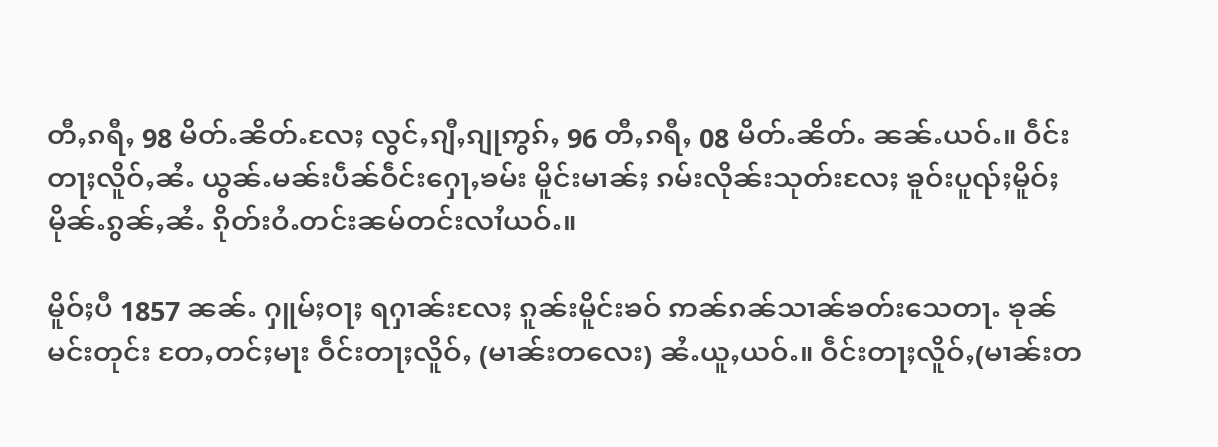တီႇၵရီႇ 98 မိတ်ႉၼိတ်ႉလႄႈ လွင်ႇၵျီႇၵျုဢွၵ်ႇ 96 တီႇၵရီႇ 08 မိတ်ႉၼိတ်ႉ ၼၼ်ႉယဝ်ႉ။ ဝဵင်းတႃႈလိူဝ်ႇၼႆႉ ယွၼ်ႉမၼ်းပဵၼ်ဝဵင်းႁေႃႇၶမ်း မိူင်းမၢၼ်ႈ ၵမ်းလိုၼ်းသုတ်းလႄႈ ၶူဝ်းပူၺ်ႈမိူဝ်ႈမိုၼ်ႉၵွၼ်ႇၼႆႉ ၵိုတ်းဝႆႉတင်းၼမ်တင်းလၢႆယဝ်ႉ။

မိူဝ်ႈပီ 1857 ၼၼ်ႉ ႁူမ်ႈဝႃႈ ရႁၢၼ်းလႄႈ ၵူၼ်းမိူင်းၶဝ် ဢၼ်ၵၼ်သၢၼ်ၶတ်းသေတႃႉ ၶုၼ်မင်းတုင်း တႄႇတင်ႈမႃး ဝဵင်းတႃႈလိူဝ်ႇ (မၢၼ်းတလေး) ၼႆႉယူႇယဝ်ႉ။ ဝဵင်းတႃႈလိူဝ်ႇ(မၢၼ်းတ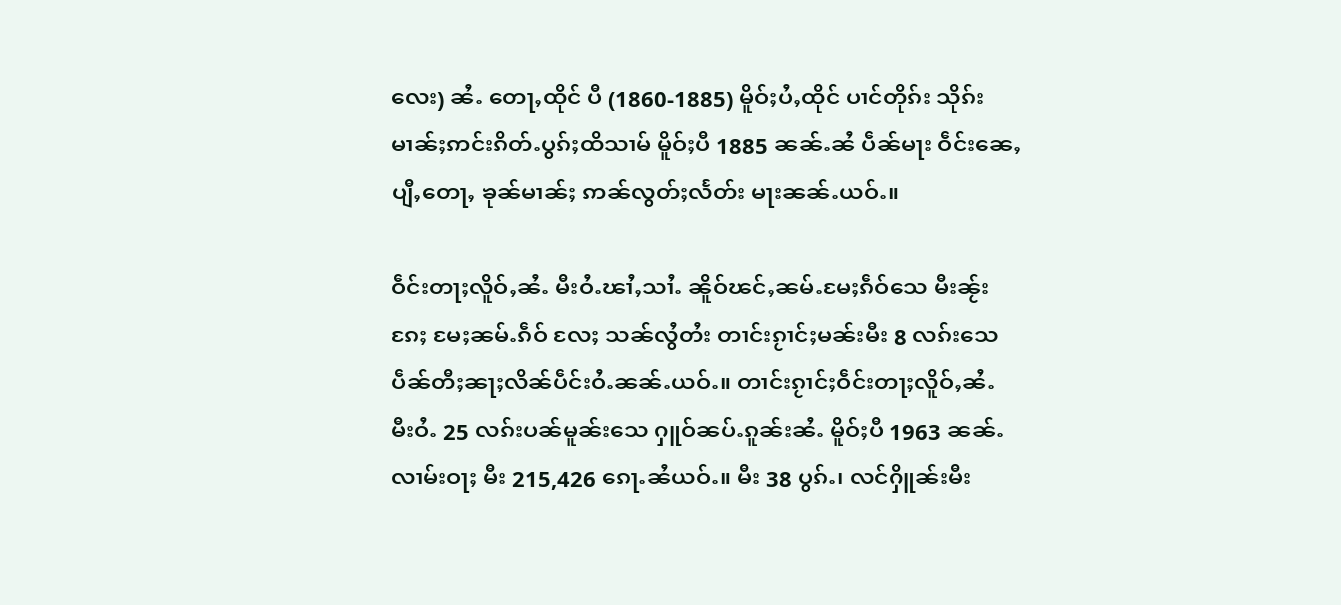လေး) ၼႆႉ တေႃႇထိုင် ပီ (1860-1885) မိူဝ်ႈပႆႇထိုင် ပၢင်တိုၵ်း သိုၵ်းမၢၼ်ႈဢင်းၵိတ်ႉပွၵ်ႈထိသၢမ် မိူဝ်ႈပီ 1885 ၼၼ်ႉၼႆ ပဵၼ်မႃး ဝဵင်းၼေႇပျီႇတေႃႇ ၶုၼ်မၢၼ်ႈ ဢၼ်လွတ်ႈလႅတ်း မႃးၼၼ်ႉယဝ်ႉ။

ဝဵင်းတႃႈလိူဝ်ႇၼႆႉ မီးဝႆႉၽၢႆႇသၢႆႉ ၼိူဝ်ၽင်ႇၼမ်ႉမႄႈၵဵဝ်သေ မီးၼႂ်းၵႄႈ မႄႈၼမ်ႉၵဵဝ် လႄႈ သၼ်လွႆတႆး တၢင်းၵႂၢင်ႈမၼ်းမီး 8 လၵ်းသေ ပဵၼ်တီႈၼႃႈလိၼ်ပဵင်းဝႆႉၼၼ်ႉယဝ်ႉ။ တၢင်းၵႂၢင်ႈဝဵင်းတႃႈလိူဝ်ႇၼႆႉ မီးဝႆႉ 25 လၵ်းပၼ်မူၼ်းသေ ႁူဝ်ၼပ်ႉၵူၼ်းၼႆႉ မိူဝ်ႈပီ 1963 ၼၼ်ႉ လၢမ်းဝႃႈ မီး 215,426 ၵေႃႉၼႆယဝ်ႉ။ မီး 38 ပွၵ်ႉ၊ လင်ႁိူၼ်းမီး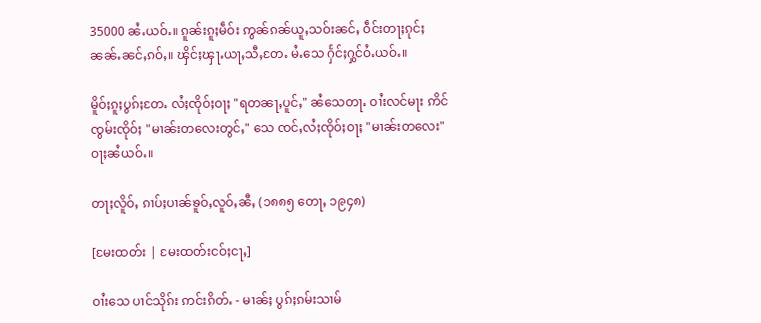35000 ၼႆႉယဝ်ႉ။ ၵူၼ်းၵူႈမဵဝ်း ဢွၼ်ၵၼ်ယူႇသဝ်းၼင်ႇ ဝဵင်းတႃႈၵုင်ႈ ၼၼ်ႉၼင်ႇၵဝ်ႇ။ ၾိင်ႈၾႃႉယႃႇသီႇတႄႉ မႆႉသေ ႁႅင်ႈႁွင်ဝႆႉယဝ်ႉ။

မိူဝ်ႈၵူႈပွၵ်ႈတႄႉ လႆႈၸိုဝ်ႈဝႃႈ "ရတၼႃႇပူင်ႇ" ၼႆသေတႃႉ ဝၢႆးလင်မႃး ဢိင်ၸွမ်းၸိုဝ်ႈ "မၢၼ်းတလေးတွင်ႇ" သေ ၸင်ႇလႆႈၸိုဝ်ႈဝႃႈ "မၢၼ်းတလေး" ဝႃႈၼႆယဝ်ႉ။

တႃႈလိူဝ်ႇ ၵၢပ်ႈပၢၼ်ၶူဝ်ႇလူဝ်ႇၼီႇ (၁၈၈၅ တေႃႇ ၁၉၄၈)

[မႄးထတ်း | မႄးထတ်းငဝ်ႈငႃႇ]

ဝၢႆးသေ ပၢင်သိုၵ်း ဢင်းၵိတ်ႉ - မၢၼ်ႈ ပွၵ်ႈၵမ်းသၢမ်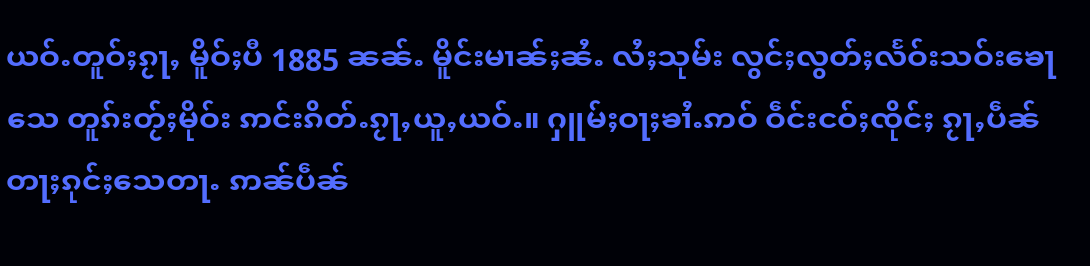ယဝ်ႉတူဝ်ႈၵႂႃႇ မိူဝ်ႈပီ 1885 ၼၼ်ႉ မိူင်းမၢၼ်ႈၼႆႉ လႆႈသုမ်း လွင်ႈလွတ်ႈလႅဝ်းသဝ်းၶေႃသေ တူၵ်းတႂ်ႈမိုဝ်း ဢင်းၵိတ်ႉၵႂႃႇယူႇယဝ်ႉ။ ႁူမ်ႈဝႃႈၶၢႆႉဢဝ် ဝဵင်းငဝ်ႈၸိုင်ႈ ၵႂႃႇပဵၼ်တႃႈၵုင်ႈသေတႃႉ ဢၼ်ပဵၼ်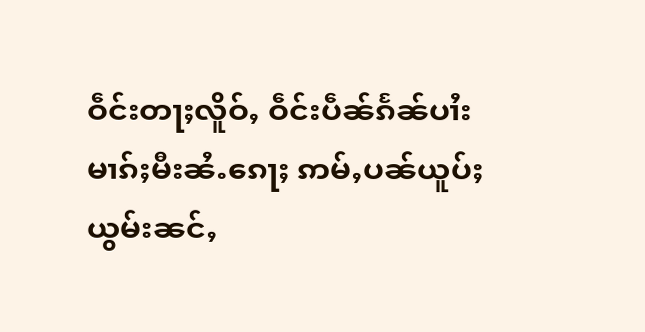ဝဵင်းတႃႈလိူဝ်ႇ ဝဵင်းပဵၼ်ၵႅၼ်ပၢႆးမၢၵ်ႈမီးၼႆႉၵေႃႈ ဢမ်ႇပၼ်ယူပ်ႈယွမ်းၼင်ႇ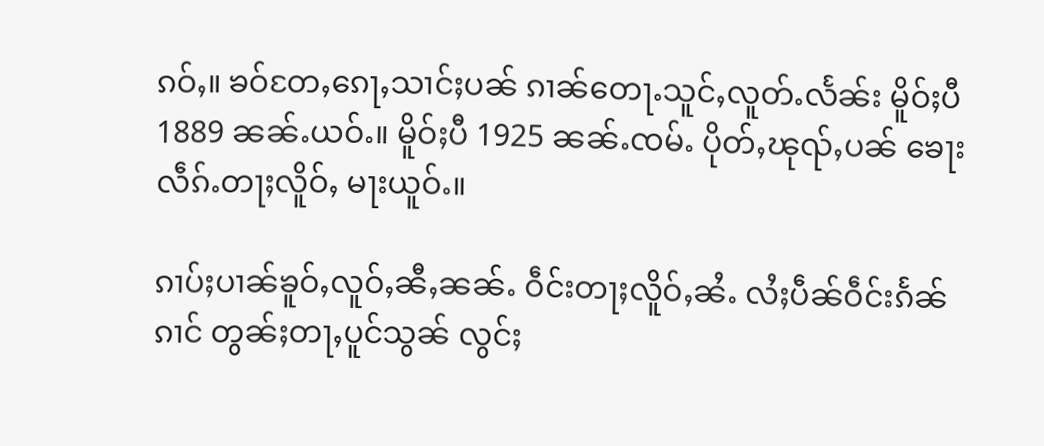ၵဝ်ႇ။ ၶဝ်တႄႇၵေႃႇသၢင်ႈပၼ် ၵၢၼ်တေႃႉသူင်ႇလူတ်ႉလႅၼ်း မိူဝ်ႈပီ 1889 ၼၼ်ႉယဝ်ႉ။ မိူဝ်ႈပီ 1925 ၼၼ်ႉၸမ်ႉ ပိုတ်ႇၽုၺ်ႇပၼ် ၶေႃးလဵၵ်ႉတႃႈလိူဝ်ႇ မႃးယူဝ်ႉ။

ၵၢပ်ႈပၢၼ်ၶူဝ်ႇလူဝ်ႇၼီႇၼၼ်ႉ ဝဵင်းတႃႈလိူဝ်ႇၼႆႉ လႆႈပဵၼ်ဝဵင်းၵႅၼ်ၵၢင် တွၼ်ႈတႃႇပူင်သွၼ် လွင်ႈ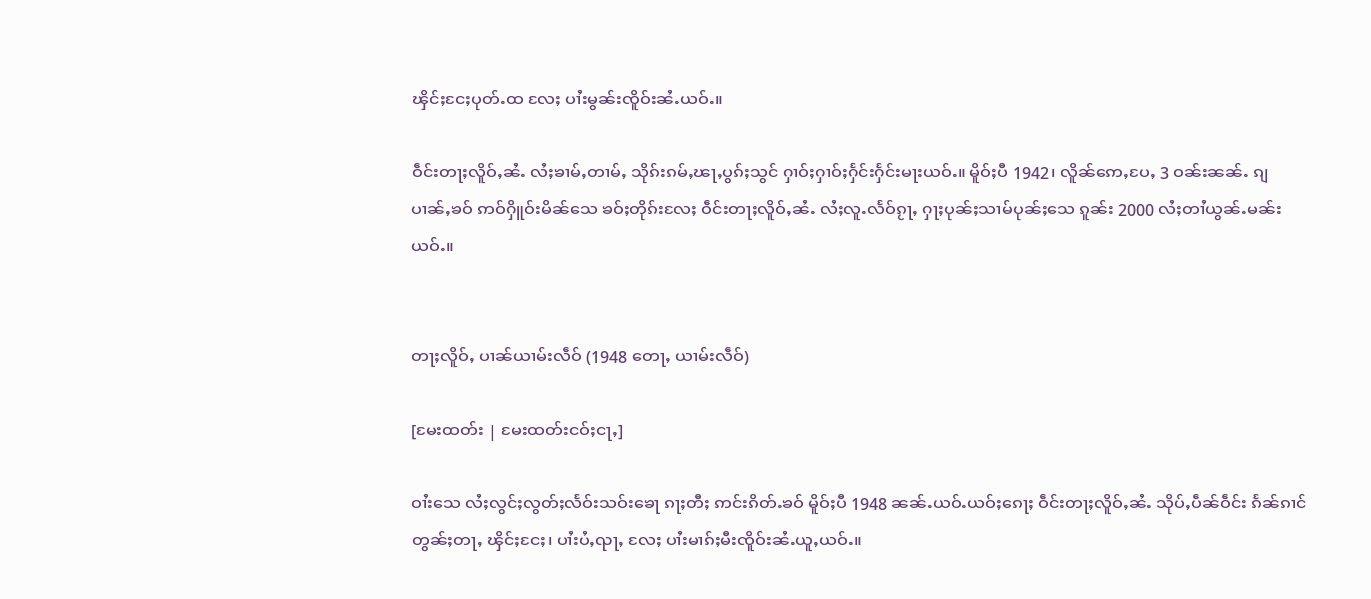ၾိင်ႈငႄႈပုတ်ႉထ လႄႈ ပၢႆးမွၼ်းၸိူဝ်းၼႆႉယဝ်ႉ။

ဝဵင်းတႃႈလိူဝ်ႇၼႆႉ လႆႈၶၢမ်ႇတၢမ်ႇ သိုၵ်းၵမ်ႇၽႃႇပွၵ်ႈသွင် ႁၢဝ်ႈႁၢဝ်ႈႁႅင်းႁႅင်းမႃးယဝ်ႉ။ မိူဝ်ႈပီ 1942၊ လိူၼ်ဢေႇပႄႇ 3 ဝၼ်းၼၼ်ႉ ၵျပၢၼ်ႇၶဝ် ဢဝ်ႁိူဝ်းမိၼ်သေ ၶဝ်ႈတိုၵ်းလႄႈ ဝဵင်းတႃႈလိူဝ်ႇၼႆႉ လႆႈလူႉလႅဝ်ၵႂႃႇ ႁႃႈပုၼ်ႈသၢမ်ပုၼ်ႈသေ ၵူၼ်း 2000 လႆႈတၢႆယွၼ်ႉမၼ်းယဝ်ႉ။


တႃႈလိူဝ်ႇ ပၢၼ်ယၢမ်းလဵဝ် (1948 တေႃႇ ယၢမ်းလဵဝ်)

[မႄးထတ်း | မႄးထတ်းငဝ်ႈငႃႇ]

ဝၢႆးသေ လႆႈလွင်ႈလွတ်ႈလႅဝ်းသဝ်းၶေႃ ၵႃႈတီႈ ဢင်းၵိတ်ႉၶဝ် မိူဝ်ႈပီ 1948 ၼၼ်ႉယဝ်ႉယဝ်ႈၵေႃႈ ဝဵင်းတႃႈလိူဝ်ႇၼႆႉ သိုပ်ႇပဵၼ်ဝဵင်း ၵႅၼ်ၵၢင်တွၼ်ႈတႃႇ ၾိင်ႈငႄႈ၊ ပၢႆးပႆႇၺႃႇ လႄႈ ပၢႆးမၢၵ်ႈမီးၸိူဝ်းၼႆႉယူႇယဝ်ႉ။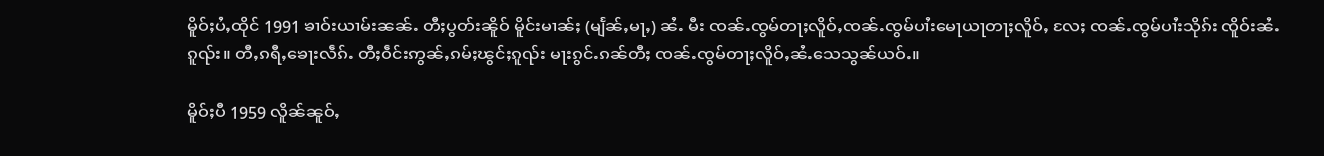မိူဝ်ႈပႆႇထိုင် 1991 ၶၢဝ်းယၢမ်းၼၼ်ႉ တီႈပွတ်းၼိူဝ် မိူင်းမၢၼ်ႈ (မျႅၼ်ႇမႃႇ) ၼႆႉ မီး ၸၼ်ႉၸွမ်တႃႈလိူဝ်ႇၸၼ်ႉၸွမ်ပၢႆးမေႃယႃတႃႈလိူဝ်ႇ လႄႈ ၸၼ်ႉၸွမ်ပၢႆးသိုၵ်း ၸိူဝ်းၼႆႉၵူၺ်း။ တီႇၵရီႇၶေႃးလဵၵ်ႉ တီႈဝဵင်းဢွၼ်ႇၵမ်ႈၽွင်ႈၵူၺ်း မႃးၵွင်ႉၵၼ်တီႈ ၸၼ်ႉၸွမ်တႃႈလိူဝ်ႇၼႆႉသေသွၼ်ယဝ်ႉ။

မိူဝ်ႈပီ 1959 လိူၼ်ၼူဝ်ႇ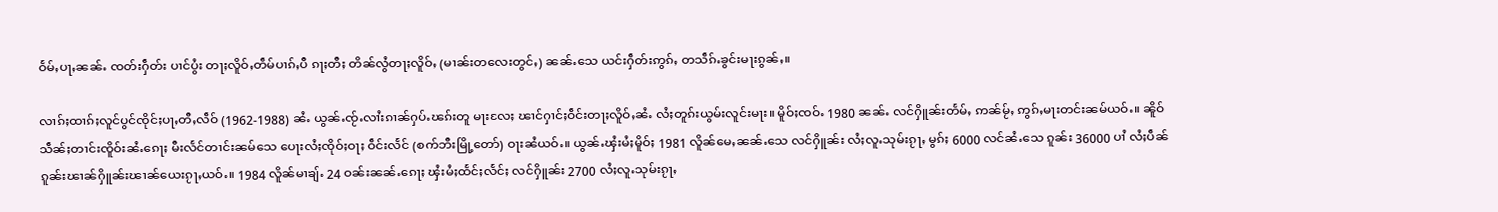ဝႅမ်ႇပႃႇၼၼ်ႉ ၸတ်းႁဵတ်း ပၢင်ပွႆး တႃႈလိူဝ်ႇတဵမ်ပၢၵ်ႇပီ ၵႃႈတီႈ တိၼ်လွႆတႃႈလိူဝ်ႇ (မၢၼ်းတလေးတွင်ႇ) ၼၼ်ႉသေ ယင်းႁဵတ်းဢွၵ်ႇ တသဵၵ်ႉၶွင်းမႃးၵွၼ်ႇ။

လၢၵ်ႈထၢၵ်ႈလူင်ပွင်ၸိုင်ႈပႃႇတီႇလဵဝ် (1962-1988) ၼႆႉ ယွၼ်ႉၸႂ်ႉလၢႆးၵၢၼ်ႁပ်ႉၽၵ်းတူ မႃးလႄႈ ၽၢင်ႁၢင်ႈဝဵင်းတႃႈလိူဝ်ႇၼႆႉ လႆႈတူၵ်းယွမ်းလူင်းမႃး။ မိူဝ်ႈၸဝ်ႉ 1980 ၼၼ်ႉ လင်ႁိူၼ်းတႅမ်ႇ ဢၼ်မႂ်ႇ ဢွၵ်ႇမႃးတင်းၼမ်ယဝ်ႉ။ ၼိူဝ်သဵၼ်ႈတၢင်းၸိူဝ်းၼႆႉၵေႃႈ မီးလႅင်တၢင်းၼမ်သေ ပေႃးလႆႈၸိုဝ်ႈဝႃႈ ဝဵင်းလႅင် (စက်ဘီးမြို့တော်) ဝႃးၼႆယဝ်ႉ။ ယွၼ်ႉၾႆးမႆႈမိူဝ်ႈ 1981 လိူၼ်မေႇၼၼ်ႉသေ လင်ႁိူၼ်း လႆႈလူႉသုမ်းၵႂႃႇ မွၵ်ႈ 6000 လင်ၼႆႉသေ ၵူၼ်း 36000 ပၢႆ လႆႈပဵၼ်ၵူၼ်းၽၢၼ်ႁိူၼ်းၽၢၼ်ယေးၵႂႃႇယဝ်ႉ။ 1984 လိူၼ်မၢၶျ်ႉ 24 ဝၼ်းၼၼ်ႉၵေႃႈ ၾႆးမႆႈထႅင်ႈလႅင်ႈ လင်ႁိူၼ်း 2700 လႆႈလူႉသုမ်းၵႂႃႇ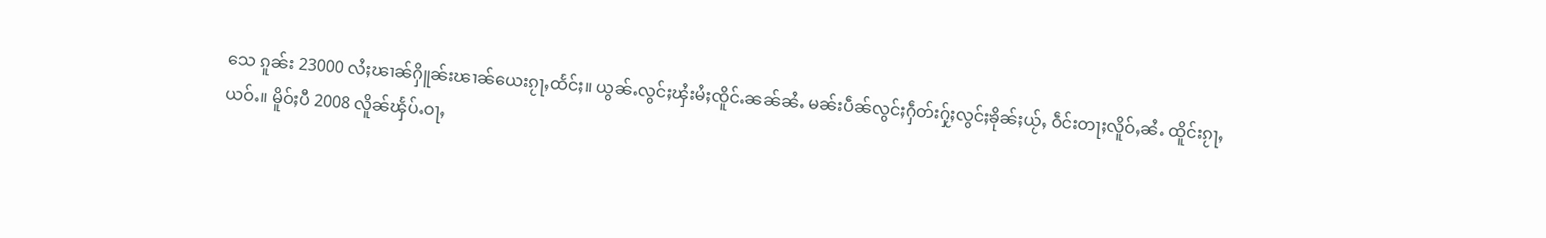သေ ၵူၼ်း 23000 လႆႈၽၢၼ်ႁိူၼ်းၽၢၼ်ယေးၵႂႃႇထႅင်ႈ။ ယွၼ်ႉလွင်ႈၾႆးမႆႈၸိူင်ႉၼၼ်ၼႆႉ မၼ်းပဵၼ်လွင်ႈႁဵတ်းႁႂ်ႈလွင်ႈၶိုၼ်ႈယႂ်ႇ ဝဵင်းတႃႈလိူဝ်ႇၼႆႉ ထိူင်းၵႂႃႇယဝ်ႉ။ မိူဝ်ႈပီ 2008 လိူၼ်ၾႅပ်ႉဝႃႇ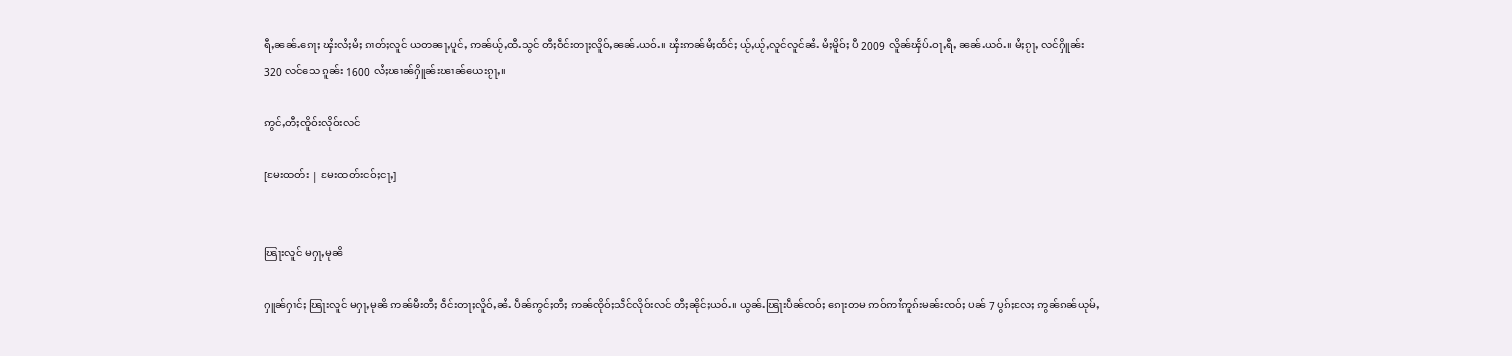ရီႇၼၼ်ႉၵေႃႈ ၾႆးလႆႈမႆႈ ၵၢတ်ႈလူင် ယတၼႃႇပူင်ႇ ဢၼ်ယႂ်ႇထီႉသွင် တီႈဝဵင်းတႃႈလိူဝ်ႇၼၼ်ႉယဝ်ႉ။ ၾႆးဢၼ်မႆႈထႅင်ႈ ယႂ်ႇယႂ်ႇလူင်လူင်ၼႆႉ မႆႈမိူဝ်ႈ ပီ 2009 လိူၼ်ၾႅပ်ႉဝႃႇရီႇ ၼၼ်ႉယဝ်ႉ။ မႆႈၵႂႃႇ လင်ႁိူၼ်း 320 လင်သေ ၵူၼ်း 1600 လႆႈၽၢၼ်ႁိူၼ်းၽၢၼ်ယေးၵႂႃႇ။

ဢွင်ႇတီႈၸိူဝ်းလိုဝ်းလင်

[မႄးထတ်း | မႄးထတ်းငဝ်ႈငႃႇ]


ၽြႃးလူင် မႁႃႇမုၼိ

ႁူၼ်ႁၢင်ႈ ၽြႃးလူင် မႁႃႇမုၼိ ဢၼ်မီးတီႈ ဝဵင်းတႃႈလိူဝ်ႇၼႆႉ ပဵၼ်ဢွင်ႈတီႈ ဢၼ်ၸိုဝ်ႈသဵင်လိုဝ်းလင် တီႈၼိုင်ႈယဝ်ႉ။ ယွၼ်ႉၽြႃးပဵၼ်ၸဝ်ႈ ၵေႃးတမ ဢဝ်ဢၢႆဢူၵ်းမၼ်းၸဝ်ႈ ပၼ် 7 ပွၵ်ႈလႄႈ ဢွၼ်ၵၼ်ယုမ်ႇ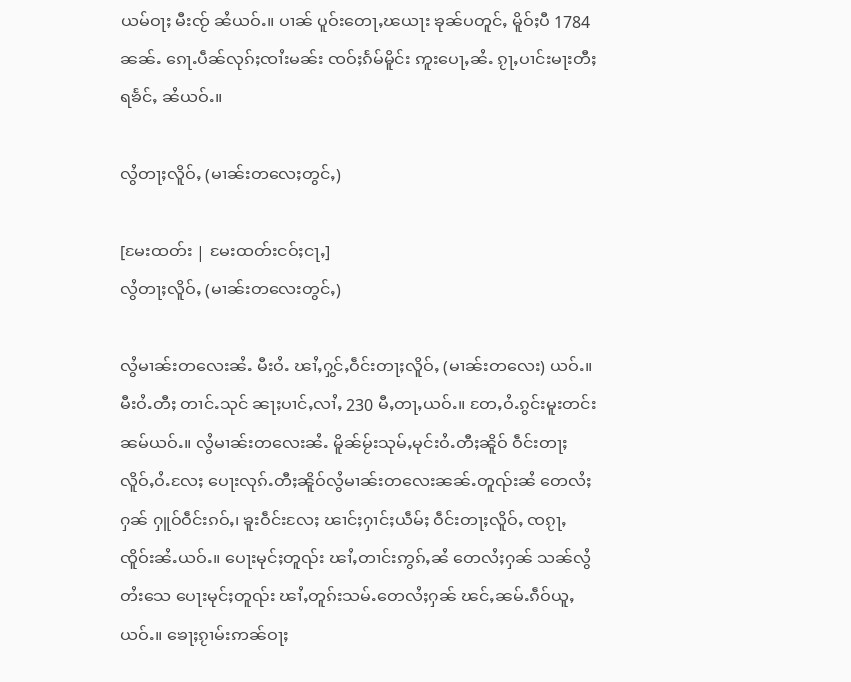ယမ်ဝႃႈ မီးၸႂ် ၼႆယဝ်ႉ။ ပၢၼ် ပူဝ်းတေႃႇၽယႃး ၶုၼ်ပတူင်ႇ မိူဝ်ႈပီ 1784 ၼၼ်ႉ ၵေႃႉပဵၼ်လုၵ်ႈၸၢႆးမၼ်း ၸဝ်ႈၵႅမ်မိူင်း ဢူးပေႃႇၼႆႉ ၵႂႃႇပၢင်းမႃးတီႈ ရၶႅင်ႇ ၼႆယဝ်ႉ။

လွႆတႃႈလိူဝ်ႇ (မၢၼ်းတလေႈတွင်ႇ)

[မႄးထတ်း | မႄးထတ်းငဝ်ႈငႃႇ]
လွႆတႃႈလိူဝ်ႇ (မၢၼ်းတလေးတွင်ႇ)

လွႆမၢၼ်းတလေးၼႆႉ မီးဝႆႉ ၽၢႆႇႁွင်ႇဝဵင်းတႃႈလိူဝ်ႇ (မၢၼ်းတလေး) ယဝ်ႉ။ မီးဝႆႉတီႈ တၢင်ႉသုင် ၼႃႈပၢင်ႇလၢႆႇ 230 မီႇတႃႇယဝ်ႉ။ တႄႇဝႆႉၵွင်းမူးတင်းၼမ်ယဝ်ႉ။ လွႆမၢၼ်းတလေးၼႆႉ မိူၼ်မႂ်းသုမ်ႇမုင်းဝႆႉတီႈၼိူဝ် ဝဵင်းတႃႈလိူဝ်ႇဝႆႉလႄႈ ပေႃးလုၵ်ႉတီႈၼိူဝ်လွႆမၢၼ်းတလေးၼၼ်ႉတူၺ်းၼႆ တေလႆႈႁၼ် ႁူဝ်ဝဵင်းၵဝ်ႇ၊ ၶူးဝဵင်းလႄႈ ၽၢင်ႈႁၢင်ႈယဵမ်ႈ ဝဵင်းတႃႈလိူဝ်ႇ ၸၵႂႃႇၸိူဝ်းၼႆႉယဝ်ႉ။ ပေႃးမုင်ႈတူၺ်း ၽၢႆႇတၢင်းဢွၵ်ႇၼႆ တေလႆႈႁၼ် သၼ်လွႆတႆးသေ ပေႃးမုင်ႈတူၺ်း ၽၢႆႇတူၵ်းသမ်ႉတေလႆႈႁၼ် ၽင်ႇၼမ်ႉၵဵဝ်ယူႇယဝ်ႉ။ ၶေႃႈၵႂၢမ်းဢၼ်ဝႃႈ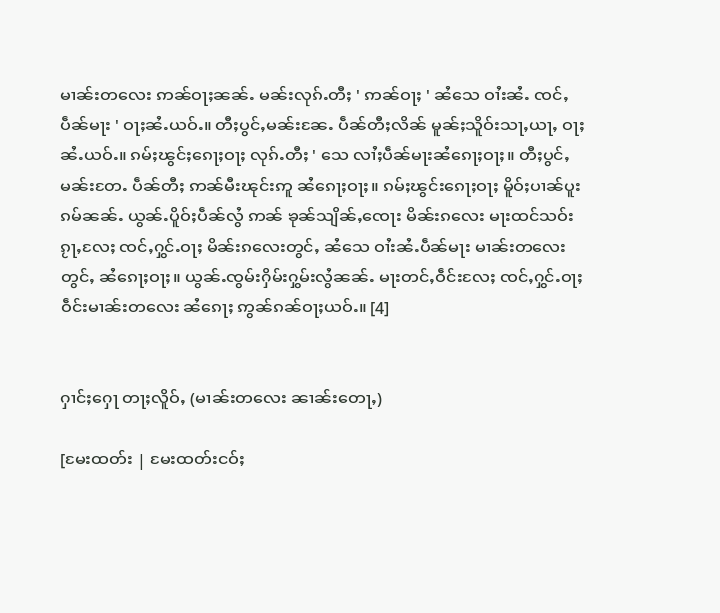မၢၼ်းတလေး ဢၼ်ဝႃႈၼၼ်ႉ မၼ်းလုၵ်ႉတီႈ ' ဢၼ်ဝႃႈ ' ၼႆသေ ဝၢႆးၼႆႉ ၸင်ႇပဵၼ်မႃး ' ဝႃႈၼႆႉယဝ်ႉ။ တီႈပွင်ႇမၼ်းၼႄႉ ပဵၼ်တီႈလိၼ် မူၼ်ႈသိူဝ်းသႃႇယႃႇ ဝႃႈၼႆႉယဝ်ႉ။ ၵမ်ႈၽွင်ႈၵေႃႈဝႃႈ လုၵ်ႉတီႈ ' သေ လၢႆႈပဵၼ်မႃးၼႆၵေႃႈဝႃႈ။ တီႈပွင်ႇမၼ်းတႄႉ ပဵၼ်တီႈ ဢၼ်မီးၽုင်းဢူ ၼႆၵေႃႈဝႃႈ။ ၵမ်ႈၽွင်းၵေႃႈဝႃႈ မိူဝ်ႈပၢၼ်ပူးၵမ်ၼၼ်ႉ ယွၼ်ႉပိူဝ်ႈပဵၼ်လွႆ ဢၼ် ၶုၼ်သျိၼ်ႇၸေႃး မိၼ်းၵလေး မႃးထင်သဝ်းၵႂႃႇလႄႈ ၸင်ႇႁွင်ႉဝႃႈ မိၼ်းၵလေးတွင်ႇ ၼႆသေ ဝၢႆးၼႆႉပဵၼ်မႃး မၢၼ်းတလေးတွင်ႇ ၼႆၵေႃႈဝႃႈ။ ယွၼ်ႉၸွမ်းႁိမ်းႁွမ်းလွႆၼၼ်ႉ မႃးတင်ႇဝဵင်းလႄႈ ၸင်ႇႁွင်ႉဝႃႈ ဝဵင်းမၢၼ်းတလေး ၼႆၵေႃႈ ဢွၼ်ၵၼ်ဝႃႈယဝ်ႉ။ [4]


ႁၢင်ႈႁေႃ တႃႈလိူဝ်ႇ (မၢၼ်းတလေး ၼၢၼ်းတေႃႇ)

[မႄးထတ်း | မႄးထတ်းငဝ်ႈ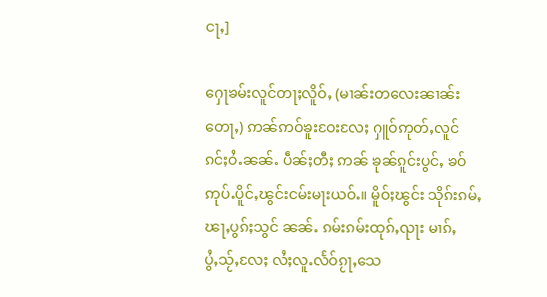ငႃႇ]

ႁေႃၶမ်းလူင်တႃႈလိူဝ်ႇ (မၢၼ်းတလေးၼၢၼ်းတေႃႇ) ဢၼ်ဢဝ်ၶူးဝႄးလႄႈ ႁူဝ်ဢုတ်ႇလူင် ၵင်ႈဝႆႉၼၼ်ႉ ပဵၼ်ႈတီႈ ဢၼ် ၶုၼ်ၵူင်းပွင်ႇ ၶဝ် ဢုပ်ႉပိူင်ႇၽွင်းငမ်းမႃးယဝ်ႉ။ မိူဝ်ႈၽွင်း သိုၵ်းၵမ်ႇၽႃႇပွၵ်ႈသွင် ၼၼ်ႉ ၵမ်းၵမ်းထုၵ်ႇၺႃး မၢၵ်ႇပွႆႇသႂ်ႇလႄႈ လႆႈလူႉလႅဝ်ၵႂႃႇသေ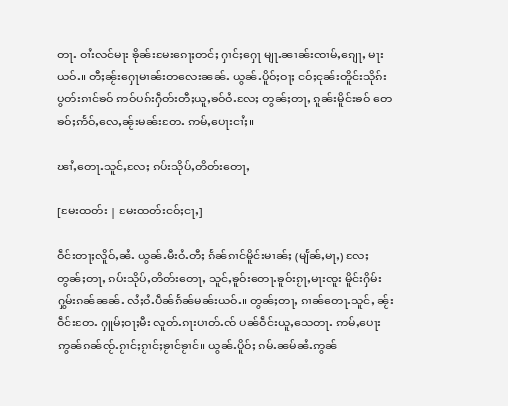တႃႉ ဝၢႆးလင်မႃး ၶိုၼ်းမႄးၵေႃႈတင်ႈ ႁၢင်ႈႁေႃ မျႃႉၼၢၼ်းၸၢမ်ႇၵျေႃႇ မႃးယဝ်ႉ။ တီႈၼႂ်းႁေႃမၢၼ်းတလေးၼၼ်ႉ ယွၼ်ႉပိူဝ်ႈဝႃႈ ငဝ်ႈငုၼ်းတိူင်းသိုၵ်းပွတ်းၵၢင်ၶဝ် ဢဝ်ပၵ်းႁဵတ်းတီႈယူႇၶဝ်ဝႆႉလႄႈ တွၼ်ႈတႃႇ ၵူၼ်းမိူင်းၶဝ် တေၶဝ်ႈဢႅဝ်ႇလေႇၼႂ်းမၼ်းတႄႉ ဢမ်ႇပေႃးငၢႆႈ။

ၽၢႆႇတေႃႉသူင်ႇလႄႈ ၵပ်းသိုပ်ႇတိတ်းတေႃႇ

[မႄးထတ်း | မႄးထတ်းငဝ်ႈငႃႇ]

ဝဵင်းတႃႈလိူဝ်ႇၼႆႉ ယွၼ်ႉမီးဝႆႉတီႈ ၵႅၼ်ၵၢင်မိူင်းမၢၼ်ႈ (မျႅၼ်ႇမႃႇ) လႄႈ တွၼ်ႈတႃႇ ၵပ်းသိုပ်ႇတိတ်းတေႃႇ သူင်ႇၶူဝ်းတေႃႉၶူဝ်းၵႂႃႇမႃးၸူး မိူင်းႁိမ်းႁွမ်းၵၼ်ၼၼ်ႉ လႆႈဝႆႉပဵၼ်ၵႅၼ်မၼ်းယဝ်ႉ။ တွၼ်ႈတႃႇ ၵၢၼ်တေႃႉသူင်ႇ ၼႂ်းဝဵင်းတႄႉ ႁူမ်ႈဝႃႈမီး လူတ်ႉၵႃးပၢတ်ႉၸ် ပၼ်ဝဵင်းယူႇသေတႃႉ ဢမ်ႇပေႃးဢွၼ်ၵၼ်ၸႂ်ႉၵႂၢင်ႈၵႂၢင်ႈၶႂၢင်ၶႂၢင်။ ယွၼ်ႉပိူဝ်ႈ ၵမ်ႉၼမ်ၼႆႉဢွၼ်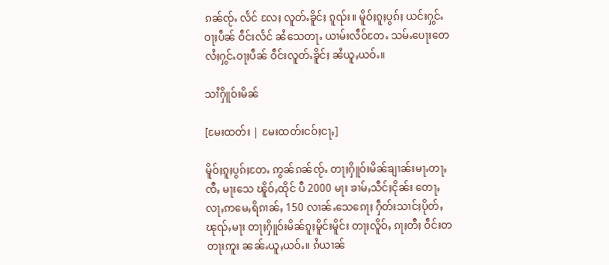ၵၼ်ၸႂ်ႉ လႅင် လႄႈ လူတ်ႉၶိူင်ႈ ၵူၺ်း။ မိူဝ်ႈၵူႈပွၵ်ႈ ယင်းႁွင်ႉဝႃႈပဵၼ် ဝဵင်းလႅင် ၼႆသေတႃႉ ယၢမ်းလဵဝ်တႄႉ သမ်ႉပေႃးတေလႆႈႁွင်ႉဝႃႈပဵၼ် ဝဵင်းလူတ်ႉၶိူင်ႈ ၼႆယူႇယဝ်ႉ။

သၢႆႁိူဝ်းမိၼ်

[မႄးထတ်း | မႄးထတ်းငဝ်ႈငႃႇ]

မိူဝ်ႈၵူႈပွၵ်ႈတႄႉ ဢွၼ်ၵၼ်ၸႂ်ႉ တႃႈႁိူဝ်းမိၼ်ၶျၢၼ်းမႃႉတႃႇၸီႇ မႃးသေ ၽိူဝ်ႇထိုင် ပီ 2000 မႃး ၶၢမ်ႇသဵင်ႈငိုၼ်း တေႃႇလႃႇဢမေႇရိၵၢၼ်ႇ 150 လၢၼ်ႉသေၵေႃႈ ႁဵတ်းသၢင်ႈပိုတ်ႇၽုၺ်ႇမႃး တႃႈႁိူဝ်းမိၼ်ၵူႈမိူင်းမိူင်း တႃႈလိူဝ်ႇ ၵႃႈတီႈ ဝဵင်းတတႃးဢူး ၼၼ်ႉယူႇယဝ်ႉ။ ၵႆယၢၼ်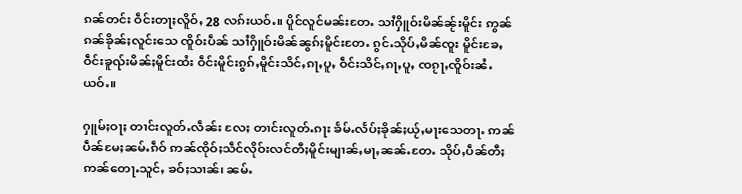ၵၼ်တင်း ဝဵင်းတႃႈလိူဝ်ႇ 28 လၵ်းယဝ်ႉ။ ပိူင်လူင်မၼ်းတႄႉ သၢႆႁိူဝ်းမိၼ်ၼႂ်းမိူင်း ဢွၼ်ၵၼ်ၶိုၼ်ႈလူင်းသေ ၸိူဝ်းပဵၼ် သၢႆႁိူဝ်းမိၼ်ၼွၵ်ႈမိူင်းတႄႉ ၵွင်ႉသိုပ်ႇမိၼ်ၸူး မိူင်းၶႄႇဝဵင်းၶူၺ်းမိၼ်ႈမိူင်းထႆး ဝဵင်းမိူင်းၵွၵ်ႇမိူင်းသိင်ႇၵႃႇပူႇ ဝဵင်းသိင်ႇၵႃႇပူႇ ၸၵႂႃႇၸိူဝ်းၼႆႉယဝ်ႉ။

ႁူမ်ႈဝႃႈ တၢင်းလူတ်ႉလဵၼ်း လႄႈ တၢင်းလူတ်ႉၵႃး ၶႅမ်ႉလႅပ်ႈၶိုၼ်ႈယႂ်ႇမႃးသေတႃႉ ဢၼ်ပဵၼ်မႄႈၼမ်ႉၵဵဝ် ဢၼ်ၸိုဝ်ႈသဵင်လိုဝ်းလင်တီႈမိူင်းမျၢၼ်ႇမႃႇၼၼ်ႉတႄႉ သိုပ်ႇပဵၼ်တီႈဢၼ်တေႃႉသူင်ႇ ၶဝ်ႈသၢၼ်၊ ၼမ်ႉ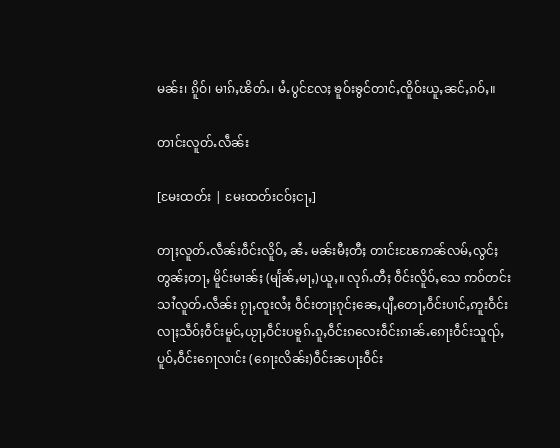မၼ်း၊ ၵိူဝ်၊ မၢၵ်ႇၽိတ်ႉ၊ မႆႉပွင်လႄႈ ၶူဝ်းၶွင်တၢင်ႇၸိူဝ်းယူႇၼင်ႇၵဝ်ႇ။

တၢင်းလူတ်ႉလဵၼ်း

[မႄးထတ်း | မႄးထတ်းငဝ်ႈငႃႇ]

တႃႈလူတ်ႉလဵၼ်းဝဵင်းလိူဝ်ႇ ၼႆႉ မၼ်းမီႈတီႈ တၢင်းၽႄဢၼ်လမ်ႇလွင်ႈ တွၼ်ႈတႃႇ မိူင်းမၢၼ်ႈ (မျႅၼ်ႇမႃႇ)ယူႇ။ လုၵ်ႉတီႈ ဝဵင်းလိူဝ်ႇသေ ဢဝ်တင်းသၢႆလူတ်ႉလဵၼ်း ၵႂႃႇၸူးလႆႈ ဝဵင်းတႃႈၵုင်ႈၼေႇပျီႇတေႃႇဝဵင်းပၢင်ႇဢူးဝဵင်းလႃႈသဵဝ်ႈဝဵင်းမူင်ႇယႂႃႇဝဵင်းပၶူၵ်ႉၵူႇဝဵင်းၵလေးဝဵင်းၵၢၼ်ႉၵေႃးဝဵင်းသူၺ်ႇပူဝ်ႇဝဵင်းၵေႃလၢင်း (ၵေႃးလိၼ်း)ဝဵင်းၼပႃးဝဵင်း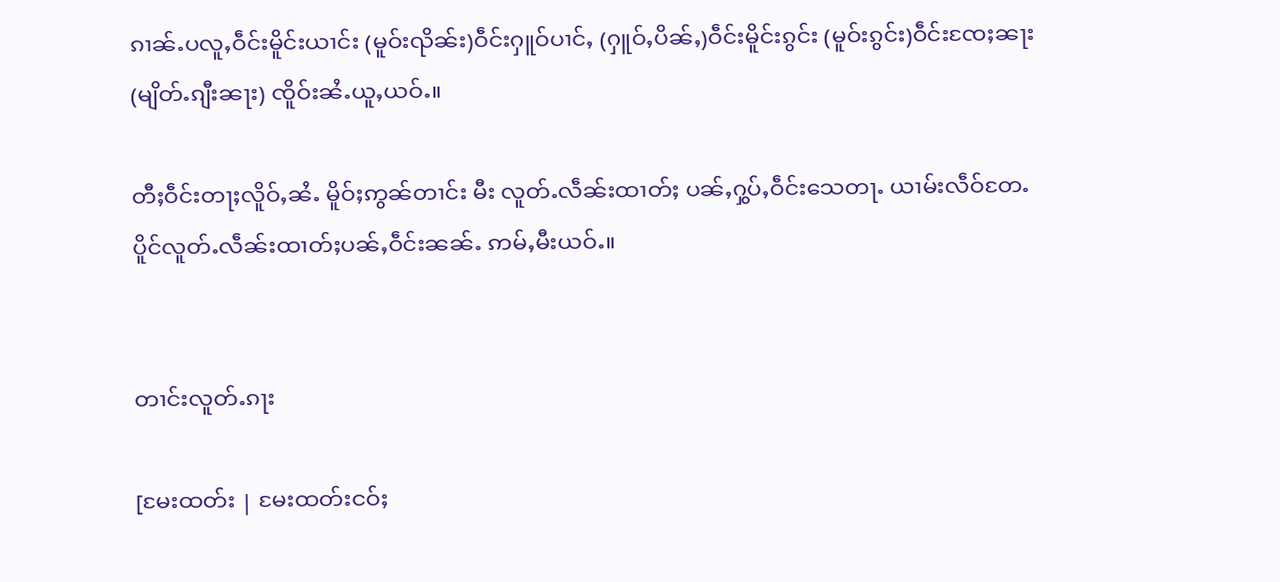ၵၢၼ်ႉပလူႇဝဵင်းမိူင်းယၢင်း (မူဝ်းၺိၼ်း)ဝဵင်းႁူဝ်ပၢင်ႇ (ႁူဝ်ႇပိၼ်ႇ)ဝဵင်းမိူင်းၵွင်း (မူဝ်းၵွင်း)ဝဵင်းၸႄႈၼႃး (မျိတ်ႉၵျီးၼႃး) ၸိူဝ်းၼႆႉယူႇယဝ်ႉ။

တီႈဝဵင်းတႃႈလိူဝ်ႇၼႆႉ မိူဝ်ႈဢွၼ်တၢင်း မီး လူတ်ႉလဵၼ်းထၢတ်ႈ ပၼ်ႇႁွပ်ႇဝဵင်းသေတႃႉ ယၢမ်းလဵဝ်တႄႉ ပိူင်လူတ်ႉလဵၼ်းထၢတ်ႈပၼ်ႇဝဵင်းၼၼ်ႉ ဢမ်ႇမီးယဝ်ႉ။


တၢင်းလူတ်ႉၵႃး

[မႄးထတ်း | မႄးထတ်းငဝ်ႈ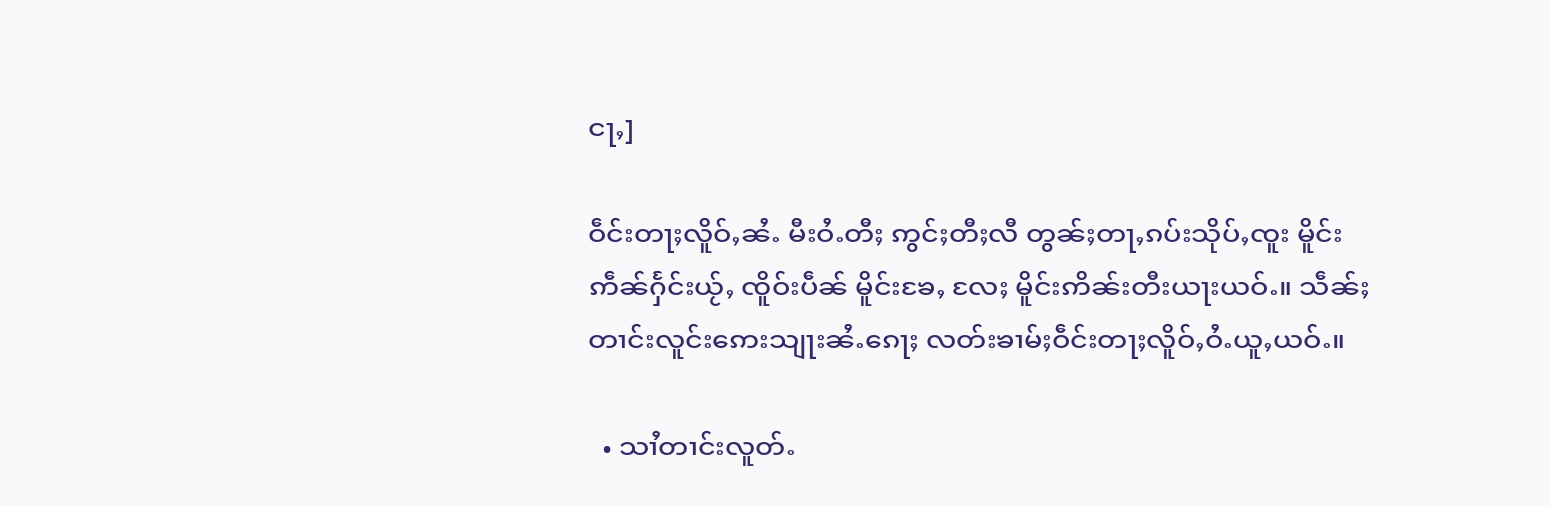ငႃႇ]

ဝဵင်းတႃႈလိူဝ်ႇၼႆႉ မီးဝႆႉတီႈ ဢွင်ႈတီႈလီ တွၼ်ႈတႃႇၵပ်းသိုပ်ႇၸူး မိူင်းဢဵၼ်ႁႅင်းယႂ်ႇ ၸိူဝ်းပဵၼ် မိူင်းၶႄႇ လႄႈ မိူင်းဢိၼ်းတီးယႃးယဝ်ႉ။ သဵၼ်ႈတၢင်းလူင်းဢေးသျႃးၼႆႉၵေႃႈ လတ်းၶၢမ်ႈဝဵင်းတႃႈလိူဝ်ႇဝႆႉယူႇယဝ်ႉ။

  • သၢႆတၢင်းလူတ်ႉ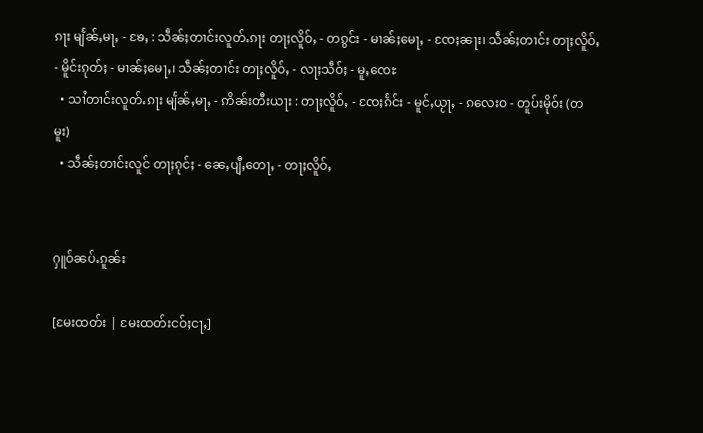ၵႃး မျႅၼ်ႇမႃႇ - ၶႄႇ : သဵၼ်ႈတၢင်းလူတ်ႉၵႃး တႃႈလိူဝ်ႇ - တၵွင်း - မၢၼ်ႈမေႃႇ - ၸႄႈၼႃး၊ သဵၼ်ႈတၢင်း တႃႈလိူဝ်ႇ - မိူင်းၵုတ်ႈ - မၢၼ်ႈမေႃႇ၊ သဵၼ်ႈတၢင်း တႃႈလိူဝ်ႇ - လႃႈသဵဝ်ႈ - မူႇၸေႊ
  • သၢႆတၢင်းလူတ်ႉၵႃး မျႅၼ်ႇမႃႇ - ဢိၼ်းတီးယႃး : တႃႈလိူဝ်ႇ - ၸႄႈၵႅင်း - မူင်ႇယႂႃႇ - ၵလေးဝ - တူပ်းမိုဝ်း (တမူး)
  • သဵၼ်ႈတၢင်းလူင် တႃႈၵုင်ႈ - ၼေႇပျီႇတေႃႇ - တႃႈလိူဝ်ႇ


ႁူဝ်ၼပ်ႉၵူၼ်း

[မႄးထတ်း | မႄးထတ်းငဝ်ႈငႃႇ]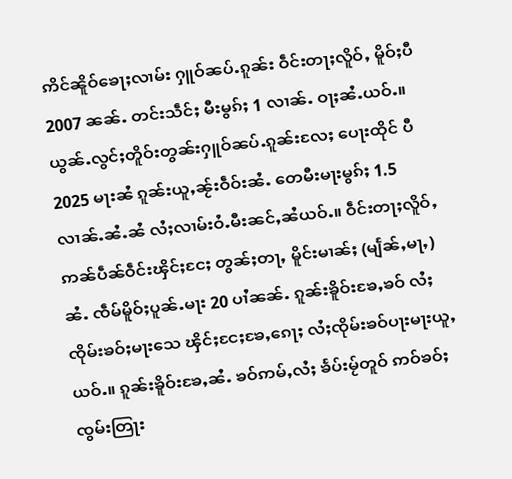ဢိင်ၼိူဝ်ၶေႃႈလၢမ်း ႁူဝ်ၼပ်ႉၵူၼ်း ဝဵင်းတႃႈလိူဝ်ႇ မိူဝ်ႈပီ 2007 ၼၼ်ႉ တင်းသဵင်ႈ မီးမွၵ်ႈ 1 လၢၼ်ႉ ဝႃႈၼႆႉယဝ်ႉ။ ယွၼ်ႉလွင်ႈတိူဝ်းတွၼ်းႁူဝ်ၼပ်ႉၵူၼ်းလႄႈ ပေႃးထိုင် ပီ 2025 မႃးၼႆ ၵူၼ်းယူႇၼႂ်းဝဵဝ်းၼႆႉ တေမီးမႃးမွၵ်ႈ 1.5 လၢၼ်ႉၼႆႉၼႆ လႆႈလၢမ်းဝႆႉမီးၼင်ႇၼႆယဝ်ႉ။ ဝဵင်းတႃႈလိူဝ်ႇ ဢၼ်ပဵၼ်ဝဵင်းၾိင်ႈငႄႈ တွၼ်ႈတႃႇ မိူင်းမၢၼ်ႈ (မျႅၼ်ႇမႃႇ) ၼႆႉ ၸဵမ်မိူဝ်ႈပူၼ်ႉမႃး 20 ပၢႆၼၼ်ႉ ၵူၼ်းၶိူဝ်းၶႄႇၶဝ် လႆႈၸိုမ်းၶဝ်ႈမႃးသေ ၾိင်ႈငႄႈၶႄႇၵေႃႈ လႆႈၸိုမ်းၶဝ်ပႃးမႃးယူႇယဝ်ႉ။ ၵူၼ်းၶိူဝ်းၶႄႇၼႆႉ ၶဝ်ဢမ်ႇလႆႈ ၶႅပ်းမႂ်တူဝ် ဢဝ်ၶဝ်ႈၸွမ်းတြႃး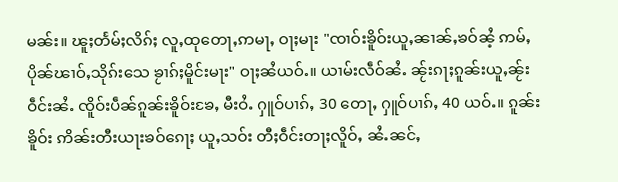မၼ်း။ ၽူႈတႅမ်ႈလိၵ်ႈ လူႇထုတေႃႇဢမႃႇ ဝႃႈမႃး "ၸၢဝ်းၶိူဝ်းယူႇၼၢၼ်ႇၶဝ်ၼႆ့ ဢမ်ႇပိုၼ်ၽၢဝ်ႇသိုၵ်းသေ ၶႂၢၵ်ႈမိူင်းမႃး" ဝႃႈၼႆယဝ်ႉ။ ယၢမ်းလဵဝ်ၼႆႉ ၼႂ်းၵႃႈၵူၼ်းယူႇၼႂ်းဝဵင်းၼႆႉ ၸိူဝ်းပဵၼ်ၵူၼ်းၶိူဝ်းၶႄႇ မီးဝႆႉ ႁူဝ်ပၢၵ်ႇ 30 တေႃႇ ႁူဝ်ပၢၵ်ႇ 40 ယဝ်ႉ။ ၵူၼ်းၶိူဝ်း ဢိၼ်းတီးယႃးၶဝ်ၵေႃႈ ယူႇသဝ်း တီႈဝဵင်းတႃႈလိူဝ်ႇ ၼႆႉၼင်ႇ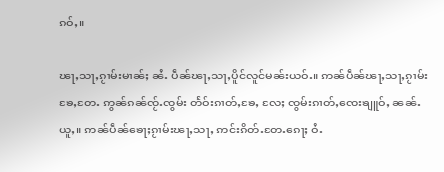ၵဝ်ႇ။

ၽႃႇသႃႇၵႂၢမ်းမၢၼ်ႈ ၼႆႉ ပဵၼ်ၽႃႇသႃႇပိူင်လူင်မၼ်းယဝ်ႉ။ ဢၼ်ပဵၼ်ၽႃႇသႃႇၵႂၢမ်းၶႄႇတႄႉ ဢွၼ်ၵၼ်ၸႂ်ႉၸွမ်း တႅဝ်းၵၢတ်ႇၶႄႇ လႄႈ ၸွမ်းၵၢတ်ႇၸေးၶျူဝ်ႇ ၼၼ်ႉယူႇ။ ဢၼ်ပဵၼ်ၶေႃႈၵႂၢမ်းၽႃႇသႃႇ ဢင်းၵိတ်ႉတႄႉၵေႃႈ ဝႆႉ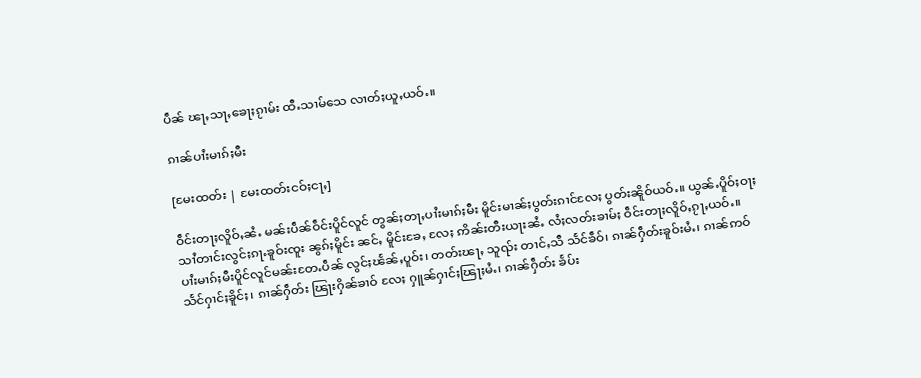ပဵၼ် ၽႃႇသႃႇၶေႃႈၵႂၢမ်း ထီႉသၢမ်သေ လၢတ်ႈယူႇယဝ်ႉ။

ၵၢၼ်ပၢႆးမၢၵ်ႈမီး

[မႄးထတ်း | မႄးထတ်းငဝ်ႈငႃႇ]

ဝဵင်းတႃႈလိူဝ်ႇၼႆႉ မၼ်းပဵၼ်ဝဵင်းပိူင်လူင် တွၼ်ႈတႃႇပၢႆးမၢၵ်ႈမီး မိူင်းမၢၼ်ႈပွတ်းၵၢင်လႄႈ ပွတ်းၼိူဝ်ယဝ်ႉ။ ယွၼ်ႉပိူဝ်ႈဝႃႈ သၢႆတၢင်းလွင်ႈၵႃႉၶူဝ်းၸူး ၼွၵ်ႈမိူင်း ၼင်ႇ မိူင်းၶႄႇ လႄႈ ဢိၼ်းတီးယႃးၼႆႉ လႆႈလတ်းၶၢမ်ႈ ဝဵင်းတႃႈလိူဝ်ႇၵႂႃႇယဝ်ႉ။ ပၢႆးမၢၵ်ႈမီးပိူင်လူင်မၼ်းတႄႉပဵၼ် လွင်ႈၽႅၼ်ႇပူဝ်း၊ တတ်းၽႃႇ သူၺ်း တၢင်ႇသီ သႅင်ၶဵဝ်၊ ၵၢၼ်ႁဵတ်းၶူဝ်းမႆႉ၊ ၵၢၼ်ဢဝ်သႅင်ႁၢင်ႈၶိူင်ႈ၊ ၵၢၼ်ႁဵတ်း ၽြႃးႁိၼ်ၶၢဝ် လႄႈ ႁူၼ်ႁၢင်ႈၽြႃႈမႆႉ၊ ၵၢၼ်ႁဵတ်း ၶႅပ်း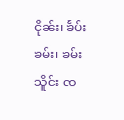ငိုၼ်း၊ ၶႅပ်းၶမ်း၊ ၶမ်းသိူင်း ၸ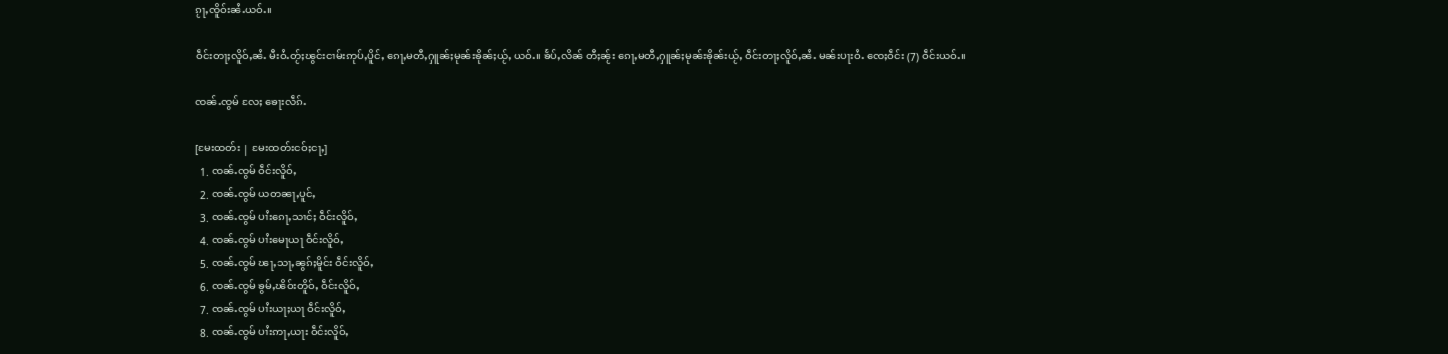ၵႂႃႇၸိူဝ်းၼႆႉယဝ်ႉ။

ဝဵင်းတႃႈလိူဝ်ႇၼႆႉ မီးဝႆႉတႂ်ႈၽွင်းငၢမ်းဢုပ်ႇပိူင်ႇ ၵေႃႇမတီႇႁူၼ်ႈမုၼ်းၶိုၼ်ႈယႂ်ႇ ယဝ်ႉ။ ၶႅပ်ႇလိၼ် တီႈၼႂ်း ၵေႃႇမတီႇႁူၼ်ႈမုၼ်းၶိုၼ်းယႂ်ႇ ဝဵင်းတႃႈလိူဝ်ႇၼႆႉ မၼ်းပႃးဝႆႉ ၸေႈဝဵင်း (7) ဝဵင်းယဝ်ႉ။

ၸၼ်ႉၸွမ် လႄႈ ၶေႃးလဵၵ်ႉ

[မႄးထတ်း | မႄးထတ်းငဝ်ႈငႃႇ]
  1. ၸၼ်ႉၸွမ် ဝဵင်းလိူဝ်ႇ
  2. ၸၼ်ႉၸွမ် ယတၼႃႇပူင်ႇ
  3. ၸၼ်ႉၸွမ် ပၢႆးၵေႃႇသၢင်ႈ ဝဵင်းလိူဝ်ႇ
  4. ၸၼ်ႉၸွမ် ပၢႆးမေႃယႃ ဝဵင်းလိူဝ်ႇ
  5. ၸၼ်ႉၸွမ် ၽႃႇသႃႇၼွၵ်ႈမိူင်း ဝဵင်းလိူဝ်ႇ
  6. ၸၼ်ႉၸွမ် ၶွမ်ႇၽိဝ်းတိူဝ်ႇ ဝဵင်းလိူဝ်ႇ
  7. ၸၼ်ႉၸွမ် ပၢႆးယႃႈယႃ ဝဵင်းလိူဝ်ႇ
  8. ၸၼ်ႉၸွမ် ပၢႆးဢႃႇယႃး ဝဵင်းလိူဝ်ႇ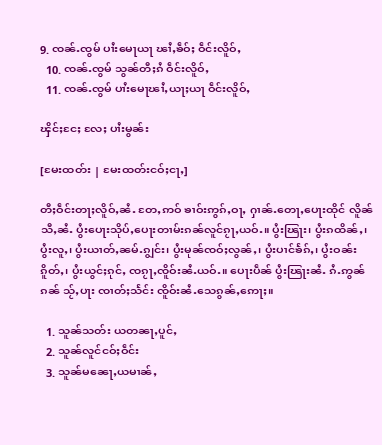9. ၸၼ်ႉၸွမ် ပၢႆးမေႃယႃ ၽၢႆႇၶဵဝ်ႈ ဝဵင်းလိူဝ်ႇ
  10. ၸၼ်ႉၸွမ် သွၼ်တီႈၵႆ ဝဵင်းလိူဝ်ႇ
  11. ၸၼ်ႉၸွမ် ပၢႆးမေႃၽၢႆႇယႃႈယႃ ဝဵင်းလိူဝ်ႇ

ၾိင်ႈငႄႈ လႄႈ ပၢႆးမွၼ်း

[မႄးထတ်း | မႄးထတ်းငဝ်ႈငႃႇ]

တီႈဝဵင်းတႃႈလိူဝ်ႇၼႆႉ တႄႇဢဝ် ၶၢဝ်းဢွၵ်ႇဝႃႇ ႁၢၼ်ႉတေႃႇပေႃးထိုင် လိူၼ်သီႇၼႆႉ ပွႆးပေႃးသိုပ်ႇပေႃးတၢမ်းၵၼ်လူင်ၵႂႃႇယဝ်ႉ။ ပွႆးၽြႃး၊ ပွႆးၵထိၼ်ႇ၊ ပွႆးလူႇ၊ ပွႆးယၢတ်ႇၼမ်ႉၵျွင်း၊ ပွႆးမုၼ်ၸဝ်ႈလွၼ်ႇ၊ ပွႆးပၢင်ၶႅၵ်ႇ၊ ပွႆးဝၼ်းၵိူတ်ႇ၊ ပွႆးယွင်ႈၵုင်ႇ ၸၵႂႃႇၸိူဝ်းၼႆႉယဝ်ႉ။ ပေႃးပဵၼ် ပွႆးၽြႃးၼႆႉ ၵႆႉဢွၼ်ၵၼ် သႂ်ႇပႃး ၸၢတ်ႈသႅင်း ၸိူဝ်းၼႆႉသေၵွၼ်ႇဢေႃႈ။

  1. သူၼ်သတ်း ယတၼႃႇပူင်ႇ
  2. သူၼ်လူင်ငဝ်ႈဝဵင်း
  3. သူၼ်မၼေႃႇယမၢၼ်ႇ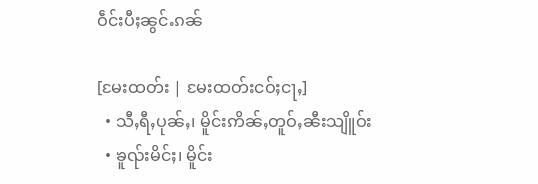ဝဵင်းပီႈၼွင်ႉၵၼ်

[မႄးထတ်း | မႄးထတ်းငဝ်ႈငႃႇ]
  • သီႇရီႇပုၼ်ႇ၊ မိူင်းဢိၼ်ႇတူဝ်ႇၼီးသျိူဝ်း
  • ၶူၺ်းမိင်ႈ၊ မိူင်း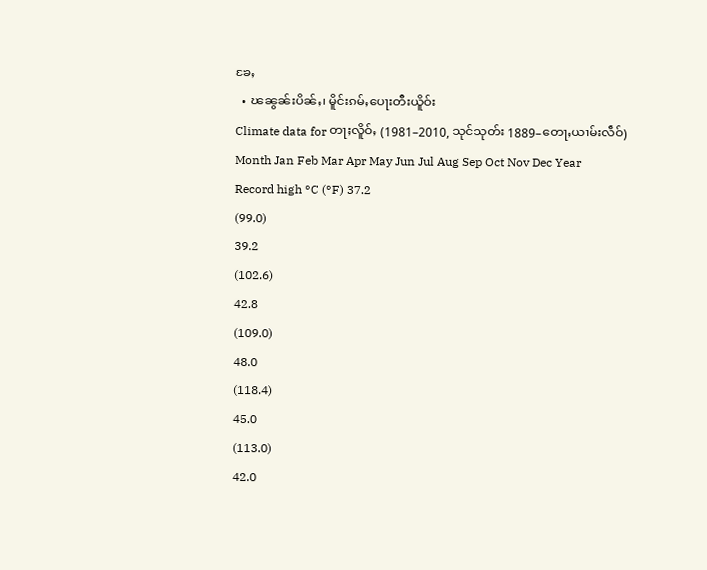ၶႄႇ
  • ၽၼွၼ်းပိၼ်ႇ၊ မိူင်းၵမ်ႇပေႃးတီးယိူဝ်း
Climate data for တႃႈလိူဝ်ႇ (1981–2010, သုင်သုတ်း 1889–တေႃႇယၢမ်းလဵဝ်)
Month Jan Feb Mar Apr May Jun Jul Aug Sep Oct Nov Dec Year
Record high °C (°F) 37.2
(99.0)
39.2
(102.6)
42.8
(109.0)
48.0
(118.4)
45.0
(113.0)
42.0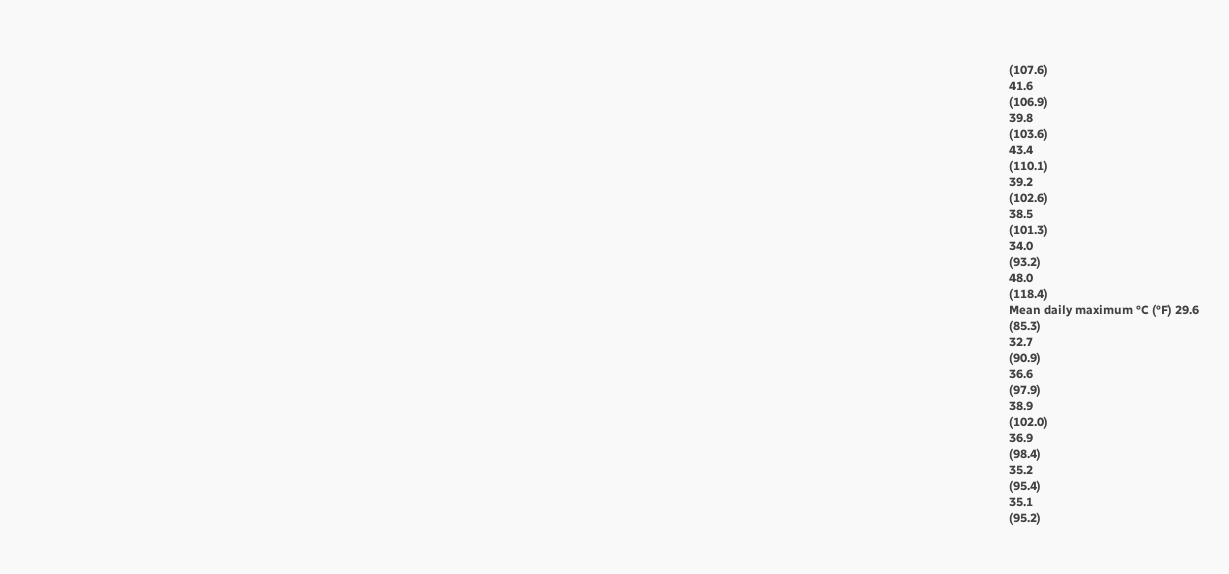(107.6)
41.6
(106.9)
39.8
(103.6)
43.4
(110.1)
39.2
(102.6)
38.5
(101.3)
34.0
(93.2)
48.0
(118.4)
Mean daily maximum °C (°F) 29.6
(85.3)
32.7
(90.9)
36.6
(97.9)
38.9
(102.0)
36.9
(98.4)
35.2
(95.4)
35.1
(95.2)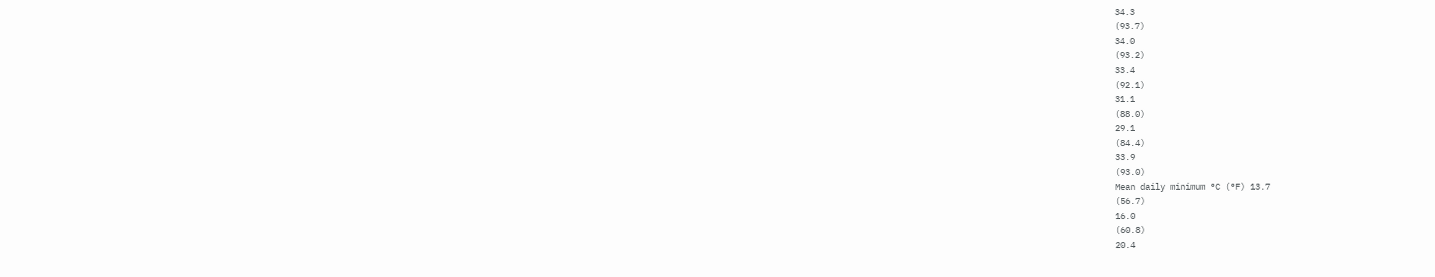34.3
(93.7)
34.0
(93.2)
33.4
(92.1)
31.1
(88.0)
29.1
(84.4)
33.9
(93.0)
Mean daily minimum °C (°F) 13.7
(56.7)
16.0
(60.8)
20.4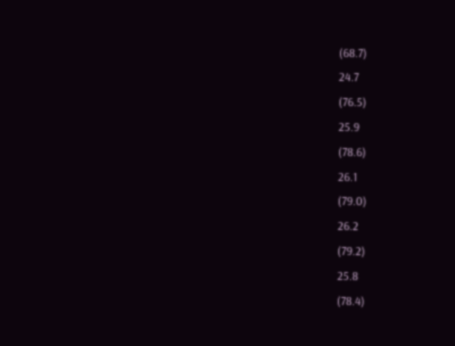(68.7)
24.7
(76.5)
25.9
(78.6)
26.1
(79.0)
26.2
(79.2)
25.8
(78.4)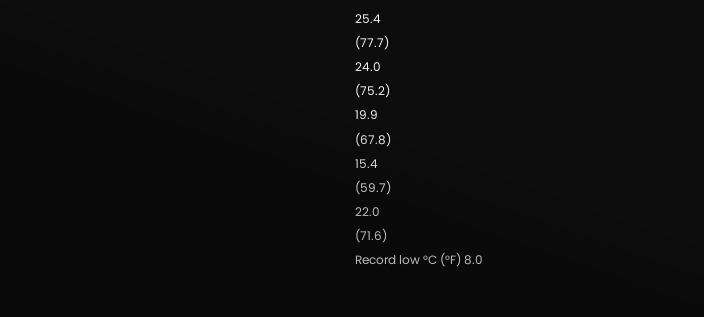25.4
(77.7)
24.0
(75.2)
19.9
(67.8)
15.4
(59.7)
22.0
(71.6)
Record low °C (°F) 8.0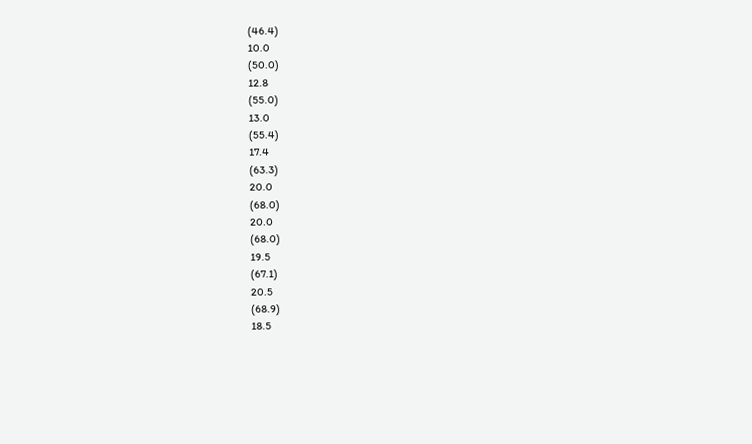(46.4)
10.0
(50.0)
12.8
(55.0)
13.0
(55.4)
17.4
(63.3)
20.0
(68.0)
20.0
(68.0)
19.5
(67.1)
20.5
(68.9)
18.5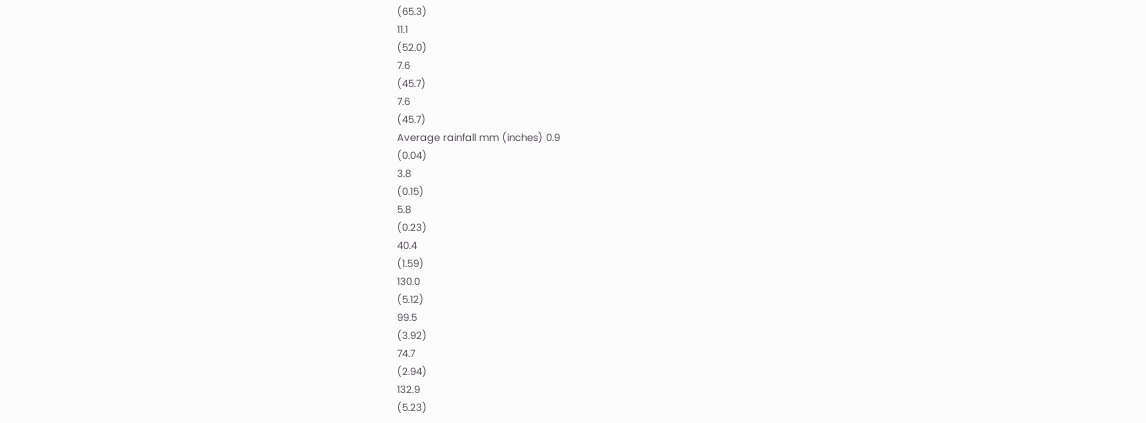(65.3)
11.1
(52.0)
7.6
(45.7)
7.6
(45.7)
Average rainfall mm (inches) 0.9
(0.04)
3.8
(0.15)
5.8
(0.23)
40.4
(1.59)
130.0
(5.12)
99.5
(3.92)
74.7
(2.94)
132.9
(5.23)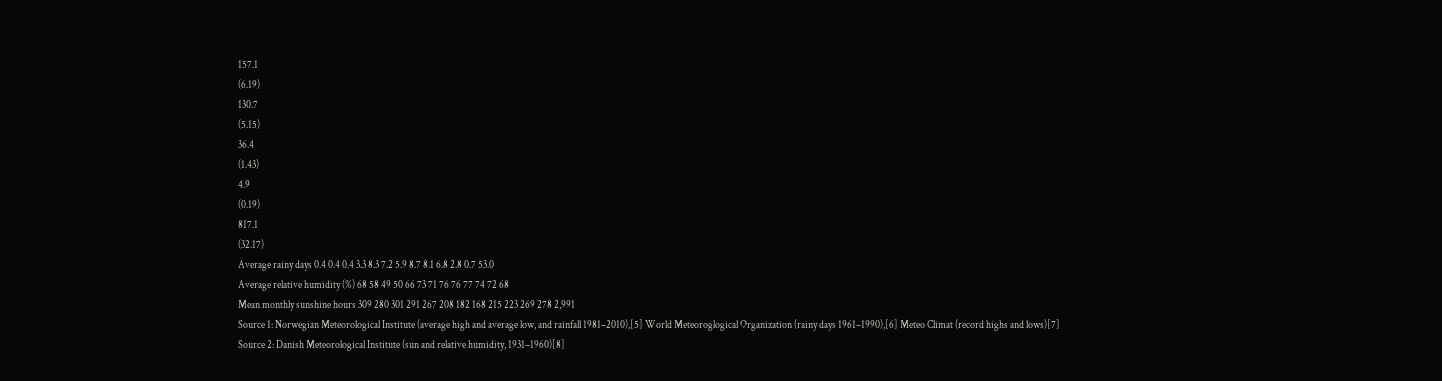157.1
(6.19)
130.7
(5.15)
36.4
(1.43)
4.9
(0.19)
817.1
(32.17)
Average rainy days 0.4 0.4 0.4 3.3 8.3 7.2 5.9 8.7 8.1 6.8 2.8 0.7 53.0
Average relative humidity (%) 68 58 49 50 66 73 71 76 76 77 74 72 68
Mean monthly sunshine hours 309 280 301 291 267 208 182 168 215 223 269 278 2,991
Source 1: Norwegian Meteorological Institute (average high and average low, and rainfall 1981–2010),[5] World Meteoroglogical Organization (rainy days 1961–1990),[6] Meteo Climat (record highs and lows)[7]
Source 2: Danish Meteorological Institute (sun and relative humidity, 1931–1960)[8]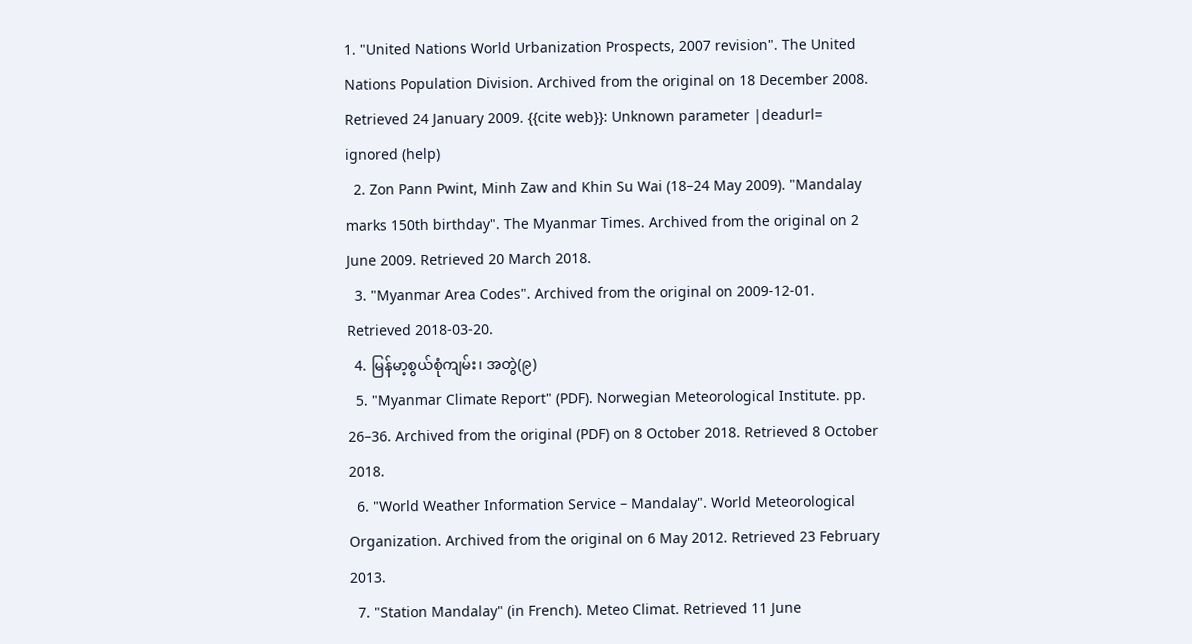1. "United Nations World Urbanization Prospects, 2007 revision". The United Nations Population Division. Archived from the original on 18 December 2008. Retrieved 24 January 2009. {{cite web}}: Unknown parameter |deadurl= ignored (help)
  2. Zon Pann Pwint, Minh Zaw and Khin Su Wai (18–24 May 2009). "Mandalay marks 150th birthday". The Myanmar Times. Archived from the original on 2 June 2009. Retrieved 20 March 2018.
  3. "Myanmar Area Codes". Archived from the original on 2009-12-01. Retrieved 2018-03-20.
  4. မြန်မာ့စွယ်စုံကျမ်း၊ အတွဲ(၉)
  5. "Myanmar Climate Report" (PDF). Norwegian Meteorological Institute. pp. 26–36. Archived from the original (PDF) on 8 October 2018. Retrieved 8 October 2018.
  6. "World Weather Information Service – Mandalay". World Meteorological Organization. Archived from the original on 6 May 2012. Retrieved 23 February 2013.
  7. "Station Mandalay" (in French). Meteo Climat. Retrieved 11 June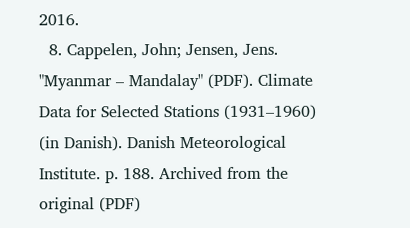2016.
  8. Cappelen, John; Jensen, Jens. "Myanmar – Mandalay" (PDF). Climate Data for Selected Stations (1931–1960) (in Danish). Danish Meteorological Institute. p. 188. Archived from the original (PDF)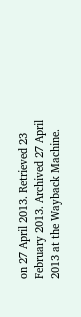on 27 April 2013. Retrieved 23 February 2013. Archived 27 April 2013 at the Wayback Machine.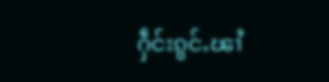ႁဵင်းၵွင်ႉၽၢႆ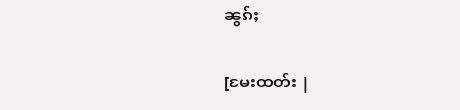ၼွၵ်ႈ

[မႄးထတ်း |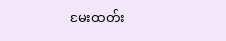မႄးထတ်း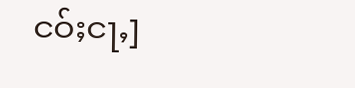ငဝ်ႈငႃႇ]